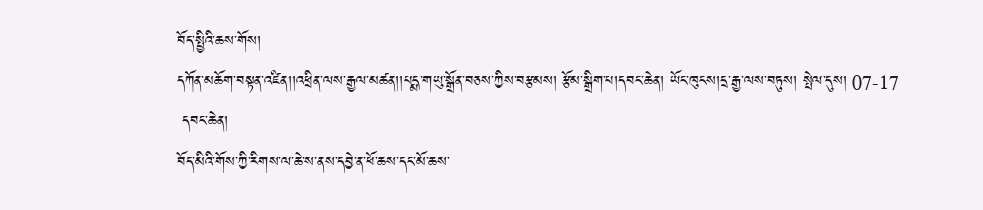བོད་སྤྱིའི་ཆས་གོས།
དཀོན་མཆོག་བསྟན་འཛིན།།འཕྲིན་ལས་རྒྱལ་མཚན།།པདྨ་གཡུ་སྒྲོན་བཅས་ཀྱིས་བརྩམས། རྩོམ་སྒྲིག་པ།དབང་ཆེན། ཡོང་ཁུངས།དྲ་རྒྱ་ལས་བཏུས། སྤེལ་དུས། 07-17
 དབང་ཆེན།
བོད་མིའི་གོས་ཀྱི་རིགས་ལ་ཆེ་ས་ནས་དབྱེ་ན་ཕོ་ཆས་དང་མོ་ཆས་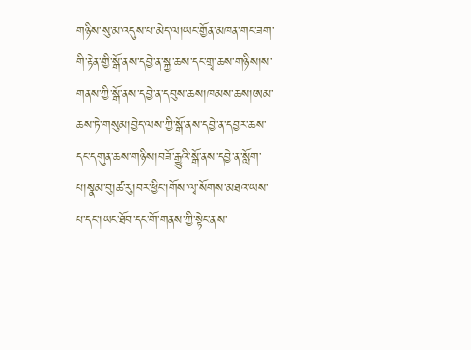གཉིས་སུ་མ་འདུས་པ་མེད་ལ།ཡང་གྱོན་མཁན་གང་ཟག་གི་རྟེན་གྱི་སྒོ་ནས་དབྱེ་ན་སྐྱ་ཆས་དང་གྲྭ་ཆས་གཉིས།ས་གནས་ཀྱི་སྒོ་ནས་དབྱེ་ན་དབུས་ཆས།ཁམས་ཆས།ཨམ་ཆས་ཏེ་གསུམ།བྱེད་ལས་ཀྱི་སྒོ་ནས་དབྱེ་ན་དབྱར་ཆས་དང་དགུན་ཆས་གཉིས།བཟོ་རྒྱུའི་སྒོ་ནས་དབྱེ་ན་སློག་པ།སྣམ་བུ།ཚ་རུ།བར་ཕྱིང་།གོས་ལྭ་སོགས་མཐའ་ཡས་པ་དང་།ཡང་ཐོབ་དང་གོ་གནས་ཀྱི་སྟེང་ནས་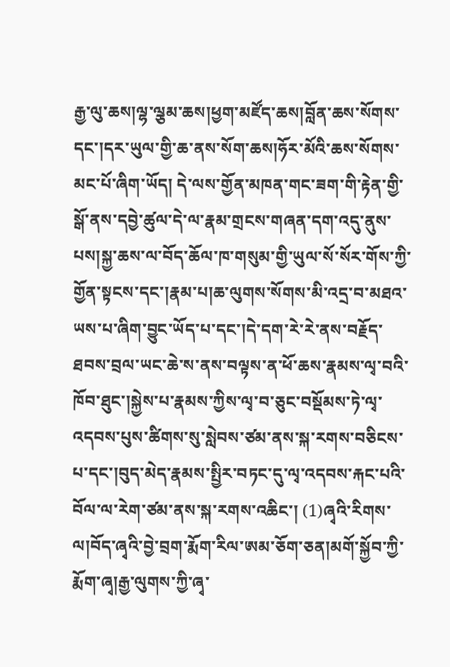རྒྱ་ལུ་ཆས།ལྷ་ལྕམ་ཆས།ཕྱག་མཛོད་ཆས།བློན་ཆས་སོགས་དང་།དར་ཡུལ་གྱི་ཆ་ནས་སོག་ཆས།ཧོར་མོའི་ཆས་སོགས་མང་པོ་ཞིག་ཡོད། དེ་ལས་གྱོན་མཁན་གང་ཟག་གི་རྟེན་གྱི་སྒོ་ནས་དབྱེ་ཚུལ་དེ་ལ་རྣམ་གྲངས་གཞན་དག་འདུ་ནུས་པས།སྐྱ་ཆས་ལ་བོད་ཆོལ་ཁ་གསུམ་གྱི་ཡུལ་སོ་སོར་གོས་ཀྱི་གྱོན་སྟངས་དང་།རྣམ་པ།ཆ་ལུགས་སོགས་མི་འདྲ་བ་མཐའ་ཡས་པ་ཞིག་བྱུང་ཡོད་པ་དང་།དེ་དག་རེ་རེ་ནས་བརྗོད་ཐབས་བྲལ་ཡང་ཆེ་ས་ནས་བལྟས་ན་ཕོ་ཆས་རྣམས་ལྭ་བའི་ཁོབ་ཐུང་།སྐྱེས་པ་རྣམས་ཀྱིས་ལྭ་བ་ཅུང་བསྡོམས་ཏེ་ལྭ་འདབས་པུས་ཚིགས་སུ་སླེབས་ཙམ་ནས་སྐ་རགས་བཅིངས་པ་དང་།བུད་མེད་རྣམས་སྤྱིར་བཏང་དུ་ལྭ་འདབས་རྐང་པའི་བོལ་ལ་རེག་ཙམ་ནས་སྐ་རགས་འཆིང་། (1)ཞྭའི་རིགས་ལ།བོད་ཞྭའི་བྱེ་བྲག་རྨོག་རིལ་ཨམ་ཅོག་ཅན།མགོ་སྐྱོབ་ཀྱི་རྨོག་ཞྭ།རྒྱ་ལུགས་ཀྱི་ཞྭ་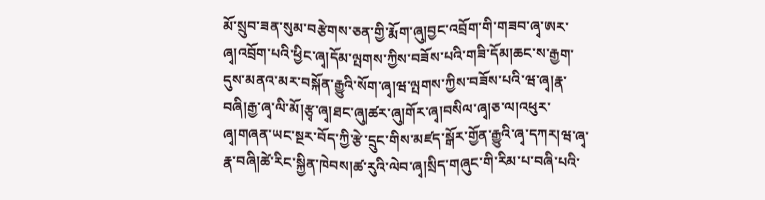མོ་སྲུབ་ཟན་སུམ་བརྩེགས་ཅན་གྱི་རྨོག་ཞུ།བྱང་འབྲོག་གི་གཟབ་ཞྭ་ཨར་ཞྭ།འབྲོག་པའི་ཕྱིང་ཞྭ།དོམ་ལྤགས་ཀྱིས་བཟོས་པའི་གཟི་དོམ།ཆང་ས་རྒྱག་དུས་མནའ་མར་བསྐོན་རྒྱུའི་སོག་ཞྭ།ཝ་ལྤགས་ཀྱིས་བཟོས་པའི་ཝ་ཞྭ།རྣ་བཞི།རྒྱ་ཞྭ་ལི་མོ།རྩྭ་ཞྭ།ཐང་ཞུ།ཚར་ཞུ།གོར་ཞྭ།བསིལ་ཞྭ།ཅ་ལ།འཕུར་ཞྭ།གཞན་ཡང་སྔར་བོད་ཀྱི་རྩེ་དྲུང་གིས་མཛད་སྒོར་གྱོན་རྒྱུའི་ཞྭ་དཀར།ཝ་ཞྭ་རྣ་བཞི།ཚེ་རིང་སྐྱིན་ཁེབས།ཚ་རུའི་ལེབ་ཞྭ།སྲིད་གཞུང་གི་རིམ་པ་བཞི་པའི་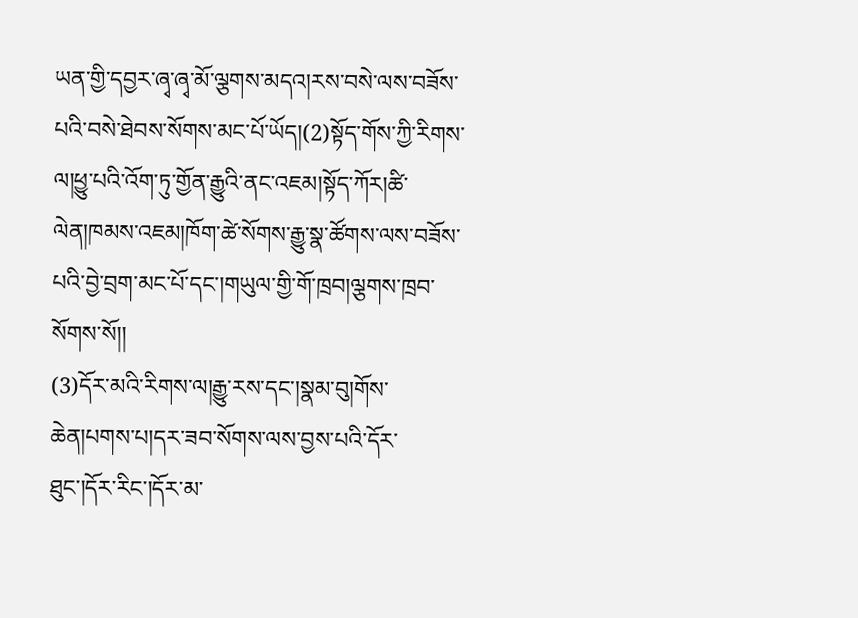ཡན་གྱི་དབྱར་ཞྭ་ཞྭ་མོ་ལྕགས་མདའ།རས་བསེ་ལས་བཟོས་པའི་བསེ་ཐེབས་སོགས་མང་པོ་ཡོད།(2)སྟོད་གོས་ཀྱི་རིགས་ལ།ཕྱུ་པའི་འོག་ཏུ་གྱོན་རྒྱུའི་ནང་འཇམ།སྟོད་ཀོར།ཚི་ལེན།ཁམས་འཇམ།ཁོག་ཚེ་སོགས་རྒྱུ་སྣ་ཚོགས་ལས་བཟོས་པའི་བྱེ་བྲག་མང་པོ་དང་།གཡུལ་གྱི་གོ་ཁྲབ།ལྕགས་ཁྲབ་སོགས་སོ།།
(3)དོར་མའི་རིགས་ལ།རྒྱུ་རས་དང་།སྣམ་བུ།གོས་ཆེན།པགས་པ།དར་ཟབ་སོགས་ལས་བྱས་པའི་དོར་ཐུང་།དོར་རིང་།དོར་མ་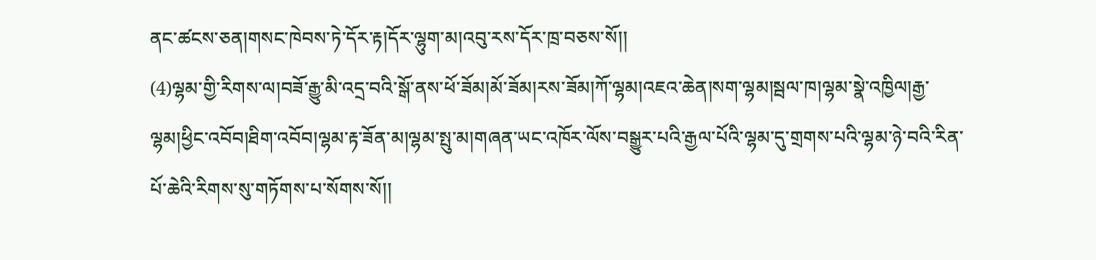ནང་ཚངས་ཅན།གསང་ཁེབས་ཏེ་དོར་རྟ།དོར་ལྷུག་མ།འབུ་རས་དོར་ཁྲ་བཅས་སོ།།
(4)ལྷམ་གྱི་རིགས་ལ།བཟོ་རྒྱུ་མི་འདྲ་བའི་སྒོ་ནས་ཕོ་ཟོམ།མོ་ཟོམ།རས་ཟོམ།ཀོ་ལྷམ།འཇའ་ཆེན།སག་ལྷམ།སྦལ་ཁ།ལྷམ་སྣེ་འཁྱིལ།རྒྱ་ལྷམ།ཕྱིང་འབོབ།ཐིག་འབོབ།ལྷམ་རྟ་ཟོན་མ།ལྷམ་སྤུ་མ།གཞན་ཡང་འཁོར་ལོས་བསྒྱུར་པའི་རྒྱལ་པོའི་ལྷམ་དུ་གྲགས་པའི་ལྷམ་ཉེ་བའི་རིན་པོ་ཆེའི་རིགས་སུ་གཏོགས་པ་སོགས་སོ།།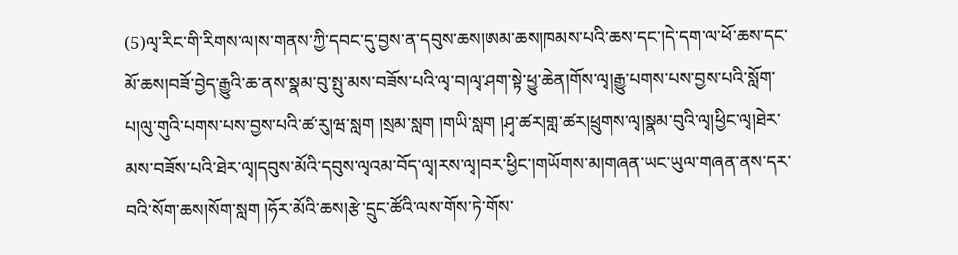(5)ལྭ་རིང་གི་རིགས་ལ།ས་གནས་ཀྱི་དབང་དུ་བྱས་ན་དབུས་ཆས།ཨམ་ཆས།ཁམས་པའི་ཆས་དང་།དེ་དག་ལ་ཕོ་ཆས་དང་མོ་ཆས།བཟོ་བྱེད་རྒྱུའི་ཆ་ནས་སྣམ་བུ་སྤུ་མས་བཟོས་པའི་ལྭ་བ།ལྭ་ཤག་སྟེ་ཕྱུ་ཆེན།གོས་ལྭ།རྒྱུ་པགས་པས་བྱས་པའི་སློག་པ།ལུ་གུའི་པགས་པས་བྱས་པའི་ཚ་རུ།ཝ་སླག །སྲམ་སླག །གཡི་སླག །ཤྭ་ཚར།གླ་ཚར།ཕྲུགས་ལྭ།སྣམ་བུའི་ལྭ།ཕྱིང་ལྭ།ཐེར་མས་བཟོས་པའི་ཐེར་ལྭ།དབུས་མོའི་དབུས་ལྭའམ་བོད་ལྭ།རས་ལྭ།བར་ཕྱིང་།གཡོགས་མ།གཞན་ཡང་ཡུལ་གཞན་ནས་དར་བའི་སོག་ཆས།སོག་སླག །ཧོར་མོའི་ཆས།རྩེ་དྲུང་ཚོའི་ལས་གོས་ཏེ་གོས་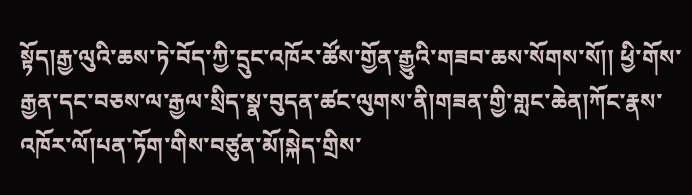སྟོད།རྒྱ་ལུའི་ཆས་ཏེ་བོད་ཀྱི་དྲུང་འཁོར་ཚོས་གྱོན་རྒྱུའི་གཟབ་ཆས་སོགས་སོ།། ཕྱི་གོས་རྒྱན་དང་བཅས་ལ་རྒྱལ་སྲིད་སྣ་བུདན་ཚང་ལུགས་ནི།གཟན་གྱི་གླང་ཆེན།ཀོང་རྣས་འཁོར་ལོ།པན་ཏོག་གིས་བཙུན་མོ།སྐེད་གྲིས་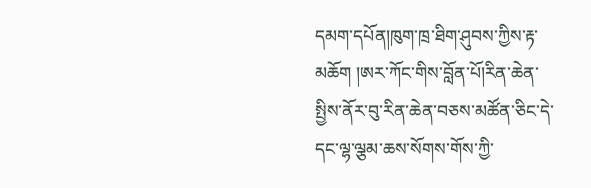དམག་དཔོན།ཁུག་ཁྲ་ཐིག་ཤུབས་ཀྱིས་རྟ་མཆོག །ཨར་ཀོང་གིས་བློན་པོ།རིན་ཆེན་སྤྱིས་ནོར་བུ་རིན་ཆེན་བཅས་མཚོན་ཅིང་དེ་དང་ལྷ་ལྕམ་ཆས་སོགས་གོས་ཀྱི་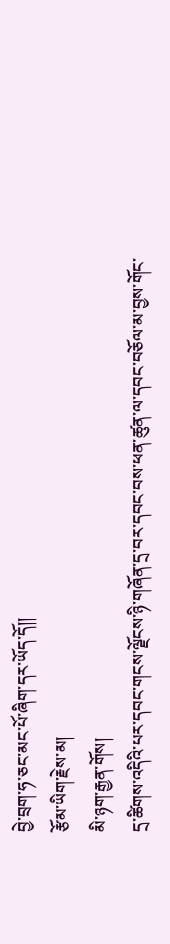བྱེ་བྲག་ཧ་ཅང་མང་པོ་ཞིག་དར་ཡོད་དོ།།
རྩོམ་ཡིག་རྗེས་མ།
མི་ཉག་རྒྱན་གོས།
དྲ་ཚིགས་འདིའི་པར་དབང་གངས་ལྗོངས་ཉི་གཞོན་དྲ་བར་དབང་བས་ཕན་ཚུན་ལ་དབང་བཅོལ་མ་བྱས་གོང་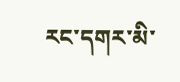རང་དགར་མི་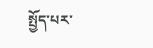སྤྱོད་པར་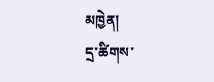མཁྱེན།
དྲ་ཚིགས་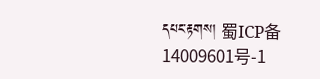དཔང་རྟགས། 蜀ICP备14009601号-1